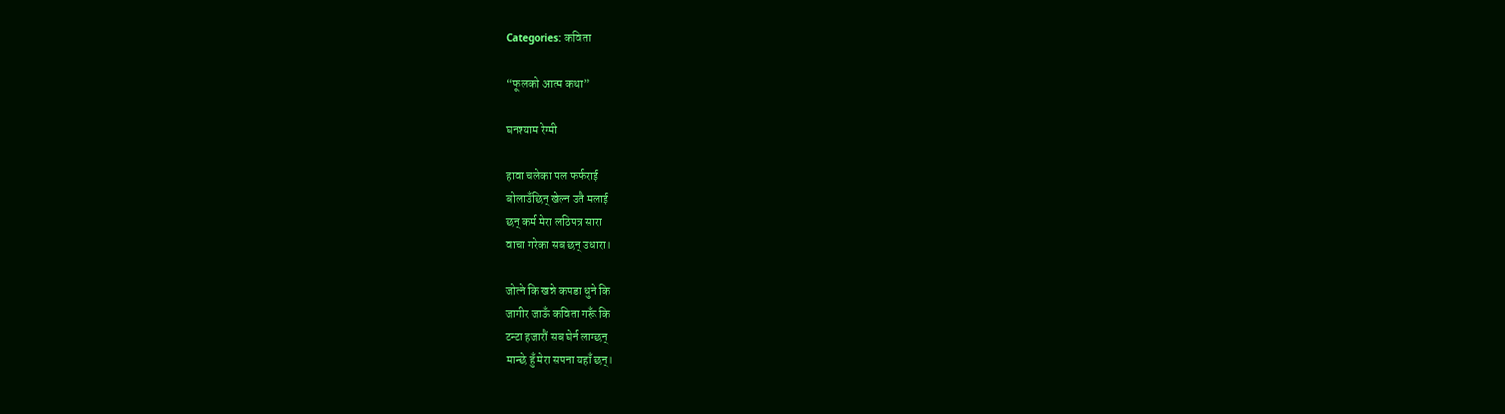Categories: कविता

“फूलको आत्म कथा”

घनश्याम रेग्मी

हावा चलेका पल फर्फराई
बोलाउँछिन् खेल्न उतै मलाई
छन् कर्म मेरा लठिपत्र सारा
वाचा गरेका सब छन् उधारा।

जोत्ने कि खन्ने कपडा धुने कि
जागीर जाऊँ कविता गरूँ कि
टन्टा हजारौं सब घेर्न लाग्छन्
मान्छे हुँ मेरा सपना यहाँ छन्।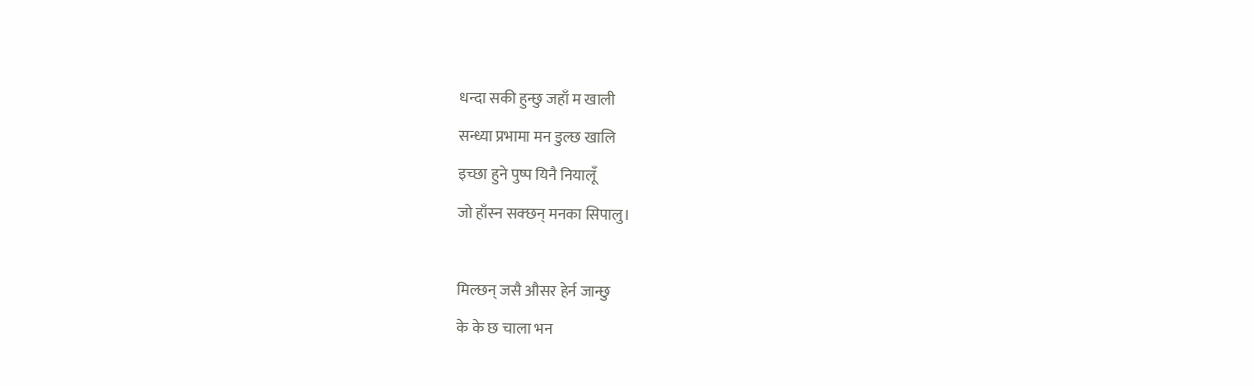धन्दा सकी हुन्छु जहाँ म खाली
सन्ध्या प्रभामा मन डुल्छ खालि
इच्छा हुने पुष्प यिनै नियालूँ
जो हाँस्न सक्छन् मनका सिपालु।

मिल्छन् जसै औसर हेर्न जान्छु
के के छ चाला भन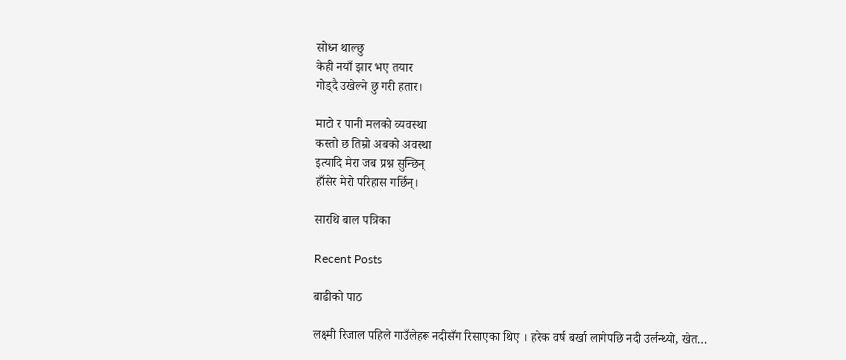सोध्न थाल्छु
केही नयाँ झार भए तयार
गोड्दै उखेल्ने छु गरी हतार।

माटो र पानी मलको व्यवस्था
कस्तो छ तिम्रो अबको अवस्था
इत्यादि मेरा जब प्रश्न सुन्छिन्
हाँसेर मेरो परिहास गर्छिन्।

सारथि बाल पत्रिका

Recent Posts

बाढीको पाठ

लक्ष्मी रिजाल पहिले गाउँलेहरू नदीसँग रिसाएका थिए । हरेक वर्ष बर्खा लागेपछि नदी उर्लन्थ्यो, खेत…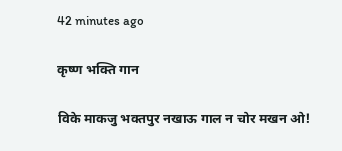42 minutes ago

कृष्ण भक्ति गान

विके माकजु भक्तपुर नखाऊ गाल न चोर मखन ओ!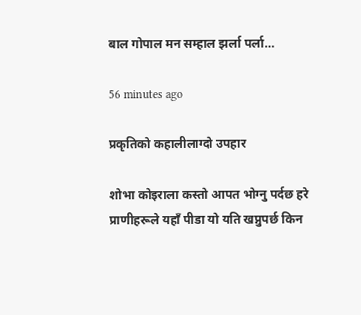बाल गोपाल मन सम्हाल झर्ला पर्ला…

56 minutes ago

प्रकृतिको कहालीलाग्दो उपहार

शोभा कोइराला कस्तो आपत भोग्नु पर्दछ हरे प्राणीहरूले यहाँ पीडा यो यति खप्नुपर्छ किन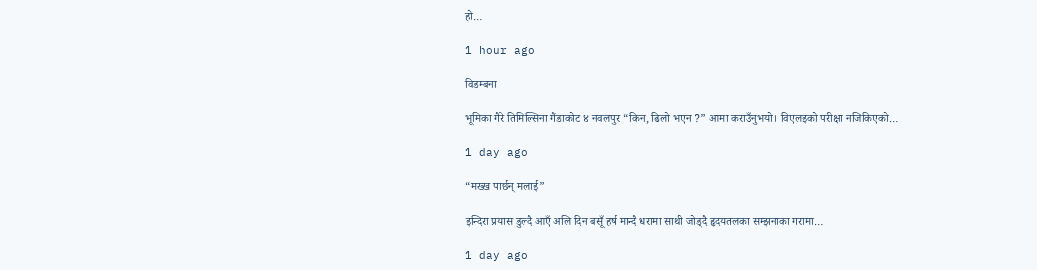हो…

1 hour ago

विडम्बना

भूमिका गैरे तिमिल्सिना गैंडाकोट ४ नवलपुर “किन, ढिलो भएन ?” आमा कराउँनुभयो। विएलइको परीक्षा नजिकिएको…

1 day ago

“मख्ख पार्छन् मलाई”

इन्दिरा प्रयास डुल्दै आएँ अलि दिन बसूँ हर्ष मान्दै धरामा साथी जोड्दै हृदयतलका सम्झनाका गरामा…

1 day ago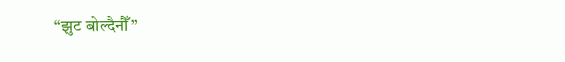“झुट बोल्दैनौँ”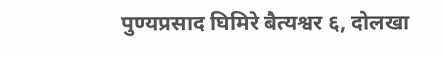पुण्यप्रसाद घिमिरे बैत्यश्वर ६, दोलखा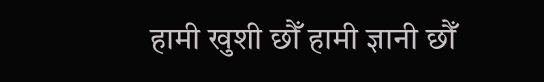हामी खुशी छौँ हामी ज्ञानी छौँ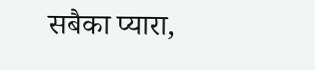सबैका प्यारा,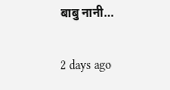बाबु नानी…

2 days ago